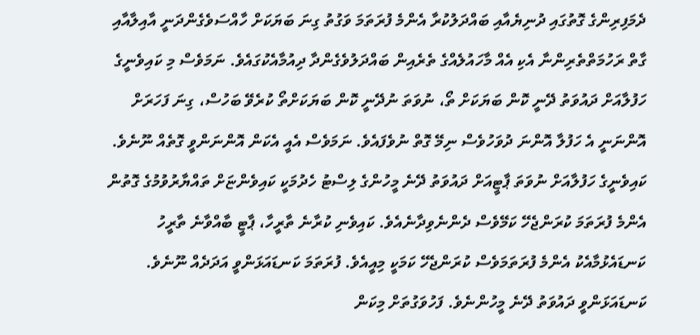ދެމަފިރިންގެ ގޮތުގައި ދުނިޔެއާއި ބައްދަލުކުރާ އެންމެ ފުރަތަމަ ވަގުތު ގިނަ ބަޔަކަށް ހާއްސަވެގެންދަނީ އާއިލާއާއި ގާތް ރަހުމަތްތެރިންނާ އެކި އެއް މާހައުލެއްގެ ތެރެއިން ބައްދަލުވެގެންދާ ދިއުމާއެކުގައެވެ. ނަމަވެސް މި ކައިވެނީގެ ހަފުލާއަށް ދައުވަތު ދޭނީ ކޮން ބަޔަކަށް ތޯ، ނުވަތަ ނުދޭނީ ކޮން ބަޔަކަށްތޯ ކުރެވޭ ބަހުސް، ގިނަ ފަހަރަށް އޮންނަނީ އެ ހަފުލާ އޮންނަ ދުވަހުވެސް ނިމޭ ގޮތް ނުވެފައެވެ. ނަމަވެސް އެއީ އެކަން އޮންނަންވީ ގޮތެއް ނޫނެވެ.
ކައިވެނީގެ ހަފުލާއަށް ނުވަތަ ޕާޓީއަށް ދައުވަތު ދޭނެ މީހުންގެ ލިސްޓު ހެދުމަކީ ކައިވެންޏަށް ތައްޔާރުވުމުގެ ގޮތުން އެންމެ ފުރަތަމަ ކުރަންޖެހޭ ކަމޭވެސް ދެންނެވިދާނެއެވެ. ކައިވެނި ކުރާނެ ތާރީހާ، ޕާޓީ ބާއްވާނެ ތާރީހު ކަނޑައެޅުމާއެކު އެންމެ ފުރަތަމަވެސް ކުރަންޖެހޭ ކަމަކީ މިއީއެވެ. ފުރަތަމަ ކަނޑައަޅަންވީ އަދަދެއް ނޫނެވެ. ކަނޑައަޅަންވީ ދައުވަތު ދޭނެ މީހުންނެވެ. ފަހުވަގުތަށް މިކަން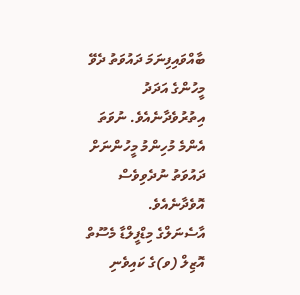ބާއްވައިފިނަމަ ދައުވަތު ދެވޭ މީހުންގެ އަދަދު އިތުރުވެދާނެއެވެ. ނުވަތަ އެންމެ މުހިންމު މީހުންނަށް ދައުވަތު ނުދެވިވެސް އޮވެދާނެއެވެ.
އާސެނަލްގެ މިޑްފީލްޑާ މެސޫތް އޮޒިލް (ވ)ގެ ކައިވެނި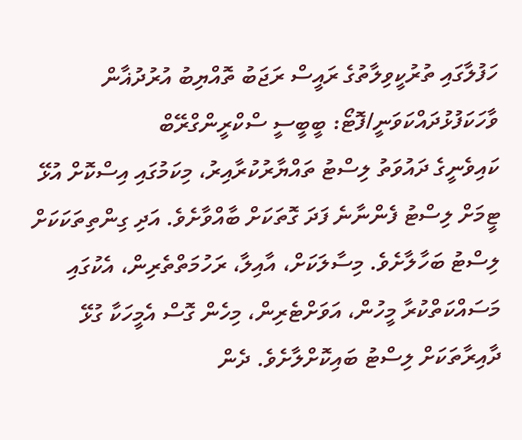ހަފުލާގައި ތުރުކީވިލާތުގެ ރައީސް ރަޖަބު ތޮއްޔިބު އުރުދުޣާން ވާހަކަފުޅުދައްކަވަނީ/ފޮޓޯ: ބީބީސީ ސްކްރީންގްރޭބް
ކައިވެނީގެ ދައުވަތު ލިސްޓު ތައްޔާރުކުރާއިރު، މިކަމުގައި އިސްކޮށް އުޅޭ ޓީމަށް ލިސްޓު ފެންނާނެ ފަދަ ގޮތަކަށް ބާއްވާށެވެ. އަދި ގިންތިތަކަކަށް ލިސްޓު ބަހާލާށެވެ. މިސާލަކަށް، އާއިލާ، ރަހުމަތްތެރިން، އެކުގައި މަސައްކަތްކުރާ މީހުން، އަވަށްޓެރިން، މިހެން ގޮސް އެމީހަކާ ގުޅޭ ދާއިރާތަކަށް ލިސްޓު ބައިކޮށްލާށެވެ. ދެން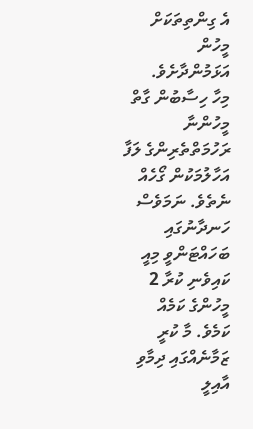އެ ގިންތިތަކަށް މީހުން އަޅަމުންދާށެވެ.
މިހާ ހިސާބުން ގާތް މީހުންނާ ރަހުމަތްތެރިންގެ ލަފާ އަހާލުމަކުން ގޯހެއް ނެތެވެ. ނަމަވެސް ހަނދާނުގައި ބަހައްޓަންވީ މިއީ ކައިވެނި ކުރާ 2 މީހުންގެ ކަމެއް ކަމެވެ. މާ ކުރީ ޒަމާނެއްގައި ދިމާވި އާއިލީ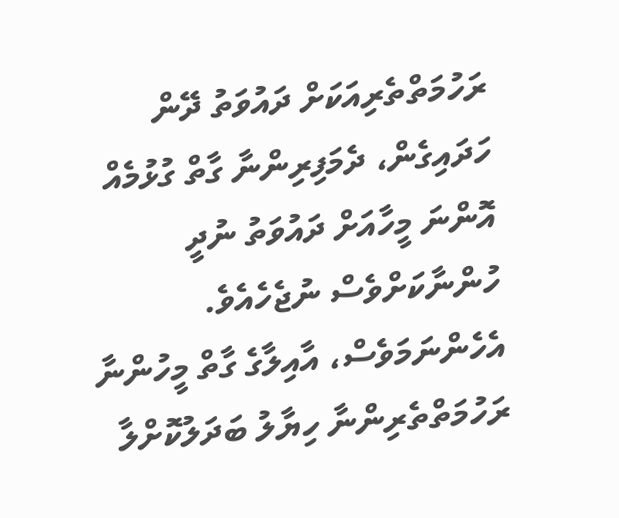ރަހުމަތްތެރިއަކަށް ދައުވަތު ދޭން ހަދައިގެން، ދެމަފިރިންނާ ގާތް ގުޅުމެއް އޮންނަ މީހާއަށް ދައުވަތު ނުދީ ހުންނާކަށްވެސް ނުޖެހެއެވެ. އެހެންނަމަވެސް، އާއިލާގެ ގާތް މީހުންނާ ރަހުމަތްތެރިންނާ ހިޔާލު ބަދަލުކޮށްލާ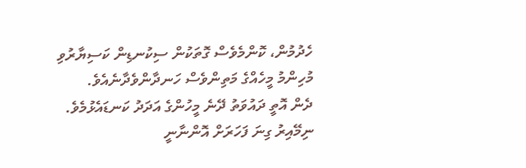ހެދުމުން، ކޮންމެވެސް ގޮތަކުން ސިކުނޑިން ކަސިޔާރުވި މުހިންމު މީހެއްގެ މަތިންވެސް ހަނދާންވެދާނެއެވެ.
ދެން އޮތީ ދައުވަތު ދޭނެ މީހުންގެ އަދަދު ކަނޑައެޅުމެވެ. ނިމޭއިރު ގިނަ ފަހަރަށް އޮންނާނީ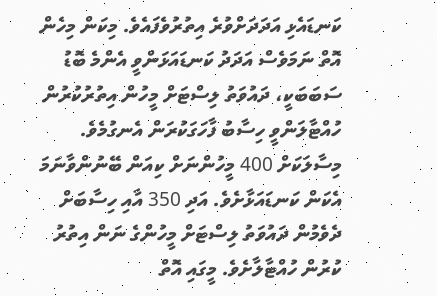ކަނޑައެޅި އަދަދަށްވުރެ އިތުރުވެފައެވެ. މިކަން މިހެން އޮތް ނަމަވެސް އަދަދު ކަނޑައަޅަންވީ އެންމެ ބޮޑު ސަބަބަކީ، ދައުވަތު ލިސްޓަށް މީހުން އިތުރުކުރުން ހުއްޓާލަންވީ ހިސާބު ފާހަގަކުރަން އެނގުމެވެ. މިސާލަކަށް 400 މީހުންނަށް ކިއަން ބޭނުންވާނަމަ އެކަން ކަނޑައަޅާށެވެ. އަދި 350 އާއި ހިސާބަށް ދެވެމުން ދައުވަތު ލިސްޓަށް މީހުންގެ ނަން އިތުރު ކުރުން ހުއްޓާލާށެވެ. މީގައި އޮތް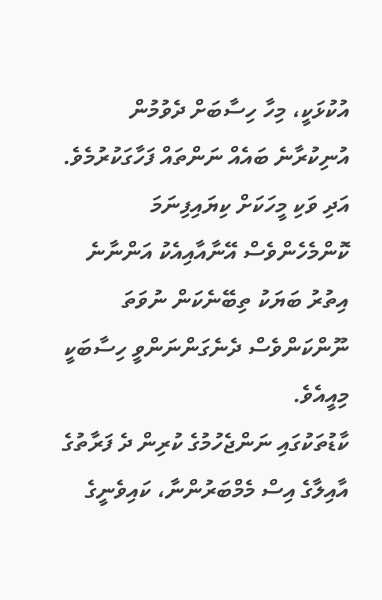އުކުޅަކީ، މިހާ ހިސާބަށް ދެވުމުން އުނިކުރާނެ ބައެއް ނަންތައް ފަހާގަކުރުމެވެ. އަދި ވަކި މީހަކަށް ކިޔައިފިނަމަ ކޮންމެހެންވެސް އޭނާއާއިއެކު އަންނާނެ އިތުރު ބަޔަކު ތިބޭނެކަން ނުވަތަ ނޫންކަންވެސް ދެނެގަންނަންވީ ހިސާބަކީ މިއީއެވެ.
ކާޑުތަކުގައި ނަންޖެހުމުގެ ކުރިން ދެ ފަރާތުގެ އާއިލާގެ އިސް މެމްބަރުންނާ، ކައިވެނީގެ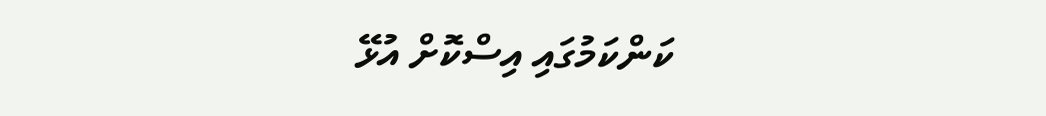ކަންކަމުގައި އިސްކޮށް އުޅޭ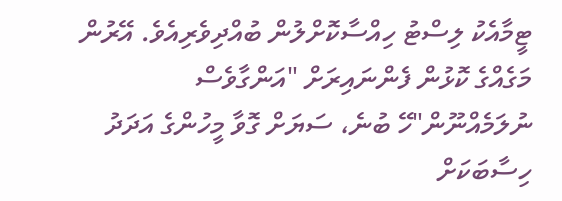ޓީމާއެކު ލިސްޓު ހިއްސާކޮށްލުން ބުއްދިވެރިއެވެ. އޭރުން މަގެއްގެ ކޮޅުން ފެންނައިރަށް "އަންގާވެސް ނުލަމެއްނޫން"ހޭ ބުނެ، ސަޔަށް ގޮވާ މީހުންގެ އަދަދު ހިސާބަކަށް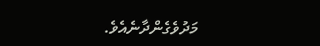މަދުވެގެންދާނެއެވެ.